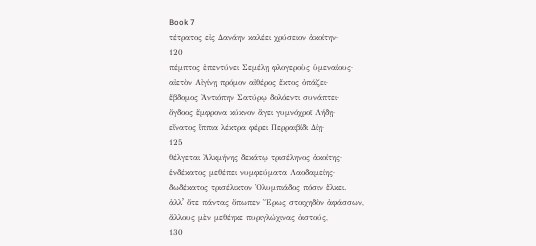Book 7
τέτρατος εἰς Δανάην καλέει χρύσειον ἀκοίτην·
120
πέμπτος ἐπεντύνει Σεμέλῃ φλογεροὺς ὑμεναίους·
αἰετὸν Αἰγίνῃ πρόμον αἰθέρος ἕκτος ὀπάζει·
ἕβδομος Ἀντιόπην Σατύρῳ δολόεντι συνάπτει·
ὄγδοος ἔμφρονα κύκνον ἄγει γυμνόχροϊ Λήδῃ·
εἴνατος ἵππια λέκτρα φέρει Περραιβίδι Δίῃ·
125
θέλγεται Ἀλκμήνης δεκάτῳ τρισέληνος ἀκοίτης·
ἑνδέκατος μεθέπει νυμφεύματα Λαοδαμείης·
δωδέκατος τρισέλικτον Ὀλυμπιάδος πόσιν ἕλκει.
ἀλλʼ ὅτε πάντας ὄπωπεν Ἔρως στοιχηδὸν ἀφάσσων,
ἄλλους μὲν μεθέηκε πυριγλώχινας ὀιστούς,
130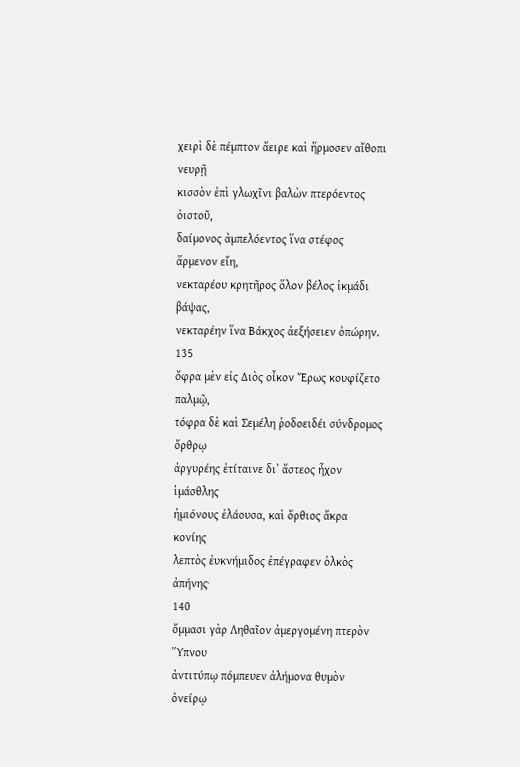χειρὶ δὲ πέμπτον ἄειρε καὶ ἥρμοσεν αἴθοπι νευρῇ
κισσὸν ἐπὶ γλωχῖνι βαλὼν πτερόεντος ὀιστοῦ,
δαίμονος ἀμπελόεντος ἵνα στέφος ἅρμενον εἴη,
νεκταρέου κρητῆρος ὅλον βέλος ἰκμάδι βάψας,
νεκταρέην ἵνα Βάκχος ἀεξήσειεν ὀπώρην.
135
ὄφρα μὲν εἰς Διὸς οἶκον Ἔρως κουφίζετο παλμῷ,
τόφρα δὲ καὶ Σεμέλη ῥοδοειδέι σύνδρομος ὄρθρῳ
ἀργυρέης ἐτίταινε διʼ ἄστεος ἦχον ἱμάσθλης
ἡμιόνους ἐλάουσα, καὶ ὄρθιος ἄκρα κονίης
λεπτὸς ἐυκνήμιδος ἐπέγραφεν ὁλκὸς ἀπήνης·
140
ὄμμασι γὰρ Ληθαῖον ἀμεργομένη πτερὸν Ὕπνου
ἀντιτύπῳ πόμπευεν ἀλήμονα θυμὸν ὀνείρῳ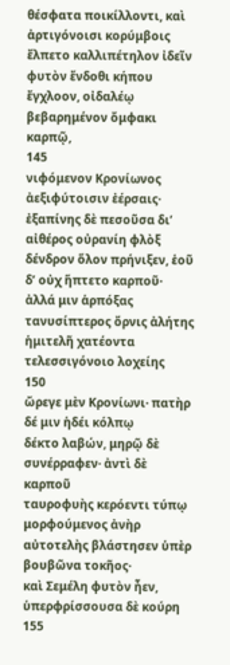θέσφατα ποικίλλοντι, καὶ ἀρτιγόνοισι κορύμβοις
ἔλπετο καλλιπέτηλον ἰδεῖν φυτὸν ἔνδοθι κήπου
ἔγχλοον, οἰδαλέῳ βεβαρημένον ὄμφακι καρπῷ,
145
νιφόμενον Κρονίωνος ἀεξιφύτοισιν ἐέρσαις·
ἐξαπίνης δὲ πεσοῦσα διʼ αἰθέρος οὐρανίη φλὸξ
δένδρον ὅλον πρήνιξεν, ἑοῦ δʼ οὐχ ἥπτετο καρποῦ·
ἀλλά μιν ἁρπόξας τανυσίπτερος ὄρνις ἀλήτης
ἡμιτελῆ χατέοντα τελεσσιγόνοιο λοχείης
150
ὤρεγε μὲν Κρονίωνι· πατὴρ δέ μιν ἡδέι κόλπῳ
δέκτο λαβών, μηρῷ δὲ συνέρραφεν· ἀντὶ δὲ καρποῦ
ταυροφυὴς κερόεντι τύπῳ μορφούμενος ἀνὴρ
αὐτοτελὴς βλάστησεν ὑπὲρ βουβῶνα τοκῆος·
καὶ Σεμέλη φυτὸν ἦεν, ὑπερφρίσσουσα δὲ κούρη
155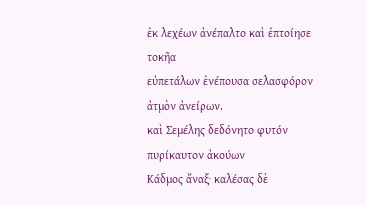ἐκ λεχέων ἀνέπαλτο καὶ ἐπτοίησε τοκῆα
εὐπετάλων ἐνέπουσα σελασφόρον ἀτμὸν ἀνείρων.
καὶ Σεμέλης δεδόνητο φυτόν πυρίκαυτον ἀκούων
Κάδμος ἄναξ· καλέσας δὲ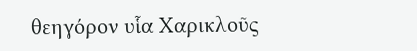θεηγόρον υἷα Χαρικλοῦς